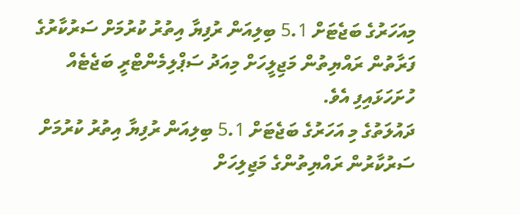މިއަހަރުގެ ބަޖެޓަށް 5.1 ބިލިއަން ރުފިޔާ އިތުރު ކުރުމަށް ސަރުކާރުގެ ފަރާތުން ރައްޔިތުން މަޖިލީހަށް މިއަދު ސަޕްލިމެންޓްރީ ބަޖެޓެއް ހުށަހަޅައިފި އެވެ.
ދައުލަތުގެ މި އަހަރުގެ ބަޖެޓަށް 5.1 ބިލިއަން ރުފިޔާ އިތުރު ކުރުމަށް ސަރުކާރުން ރައްޔިތުންގެ މަޖިލިހަށް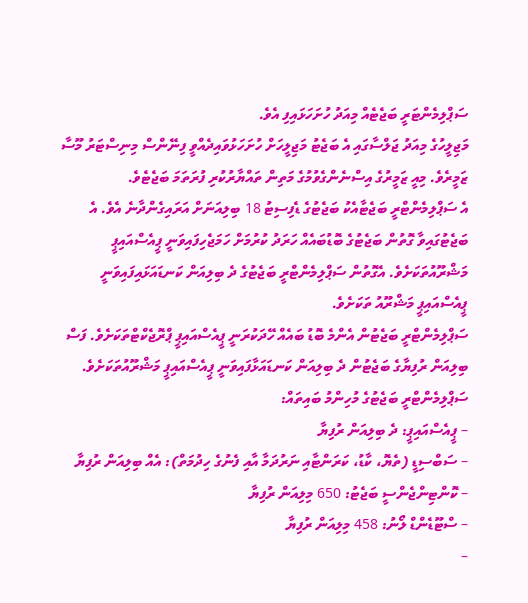ސަޕްލިމެންޓަރީ ބަޖެޓެއް މިއަދު ހުށަހަޅައިފި އެވެ.
މަޖިލީހުގެ މިއަދު ޖަލްސާގައި އެ ބަޖެޓު މަޖިލީހަށް ހުށަހަޅުވައިދެއްވީ ފިނޭންސް މިނިސްޓަރު މޫސާ ޒަމީރެވެ. މިއީ ޒަމީރުގެ އިސްނެންގެވުމުގެ މަތިން ތައްޔާރުކުރި ފުރަތަމަ ބަޖެޓެވެ.
އެ ސަޕްލިމެންޓްރީ ބަޖެޓާއެކު ބަޖެޓުގެ ޑެފިސިޓު 18 ބިލިއަނަށް އަރައިގެންދާނެ އެވެ. އެ ބަޖެޓުގައިވާ ގޮތުން ބަޖެޓުގެ ބޮޑުބައެއް ހަރަދު ކުރުމަށް ހަމަޖެހިފައިވަނީ ޕީއެސްއައިޕީ މަޝްރޫއުތަކަށެވެ. އެގޮތުން ސަޕްލިމެންޓްރީ ބަޖެޓުގެ ދެ ބިލިއަން ކަނޑައަޅައިފައިވަނީ ޕީއެސްއައިޕީ މަޝްރޫއު ތަކަށެވެ.
ސަޕްލިމެންޓްރީ ބަޖެޓުން އެންމެ ބޮޑު ބައެއް ހޭދަކުރަނީ ޕީއެސްއައިޕީ ޕްރޮޖެކްޓްތަކަށެވެ. ފަސް ބިލިއަން ރުފިޔާގެ ބަޖެޓުން ދެ ބިލިއަން ކަނޑައަޅާފައިވަނީ ޕީއެސްއައިޕީ މަޝްރޫއުތަކަށެވެ.
ސަޕްލިމެންޓްރީ ބަޖެޓުގެ މުހިންމު ބައިތައް:
– ޕީއެސްއައިޕީ: ދެ ބިލިއަން ރުފިޔާ
– ސަބްސިޑީ (ތެޔޮ، ކާޑު، ކަރަންޓާއި ނަރުދަމާ އާއި ފެނުގެ ހިދުމަތް): އެއް ބިލިއަން ރުފިޔާ
– ކޮންޓިންޖެންސީ ބަޖެޓު: 650 މިލިއަން ރުފިޔާ
– ސްޓޫޑެންޑް ލޯނު: 458 މިލިއަން ރުފިޔާ
–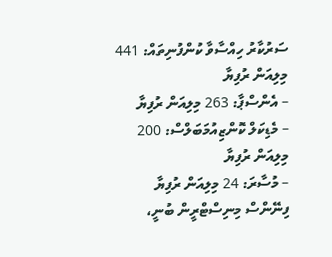ސަރުކާރު ހިއްސާވާ ކުންފުނިތައް: 441 މިލިއަން ރުފިޔާ
– އެންސްޕާ: 263 މިލިއަން ރުފިޔާ
– މެޑިކަލް ކޮންޒިއުމަބަލްސް: 200 މިލިއަން ރުފިޔާ
– މުސާރަ: 24 މިލިއަން ރުފިޔާ
ފިނޭންސް މިނިސްޓްރީން ބުނީ،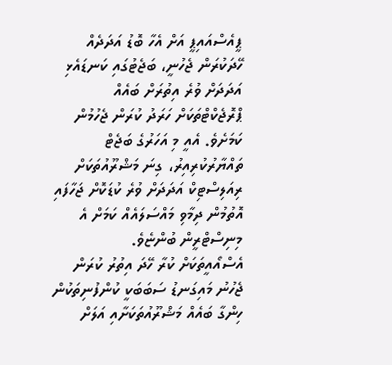ޕީއެސްއައިޕީ އަށް އެހާ ބޮޑު އަދަދެއް ހޭދަކުރަން ޖެހުނީ، ބަޖެޓުގައި ކަނޑައެޅި އަދަދަށް ވުރެ އިތުރަށް ބައެއް ޕްރޮޖެކްޓްތަކަށް ހަރަދު ކުރަން ޖެހުމުން ކަމަށެވެ. އެއީ މި އަހަރުގެ ބަޖެޓް ތައްޔާރުކުރިއިރު، ގިނަ މަޝްރޫއުތަކަށް ރިއަލިސްޓިކް އަދަދަށް ވުރެ ކުޑަކޮށް ޖަހާފައި އޮތުމުން ދިމާވި މައްސަލައެއް ކަމަށް އެ މިނިސްޓްރީން ބުންޏެވެ.
އެސްއޯއީތަކަށް ކުރާ ހޭދަ އިތުރު ކުރަން ޖެހުނު މައިގަނޑު ސަބަބަކީ ކުންފުނިތަކުން ހިންގާ ބައެއް މަޝްރޫއުތަކަށާއި އަލަށް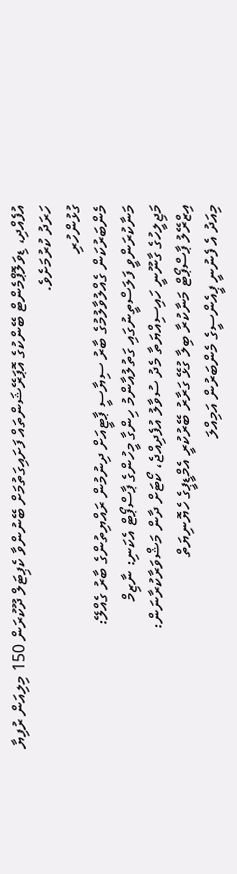އުފެއްދި، ޑިވަލޮޕްމެންޓް ބޭންކުގެ އޮޕަރޭޝަންތައް ފަށައިގަތުމަށް ބޭނުންވާ ކެޕިޓަލް ދޫކުރަން 150 މިލިއަން ރުފިޔާ ހަރަދު ކުރުމަށެވެ.
ގުޅުންހުރި
މެންބަރުކަން ގެއްލުވާލުމުގެ ބާރު ސިޔާސީ ޕާޓީއަށް ދިނުމުން ރައްޔިތުންގެ ބާރު ގެއްލޭ:
މަނާކުރަންވީ ފަލަސްތީނުގައި ގަތުލުއާންމު ހިންގާ މީހުންގެ ޕާސްޕޯޓް އެކަނި: ނާޒިމް
މަޖިލީހުގެ ގާނޫނީ ހައިސިއްޔަތާ މެދު ސުވާލު އުފެދިއްޖެ، ކޯޓަށް ދާން މަޝްވަރާކުރާނަން:
އިޒްރޭލު ޕާސްޕޯޓް މަނާކުރާ ބިލާ ގުޅޭ ގަރާރު ބޭރުކުރީ އެމްޑީޕީގެ ހެޔޮނިޔަތް
މިއަދު އެ ފެނުނީ ޕީއެންސީގެ މެންބަރުން އަމިއްލަ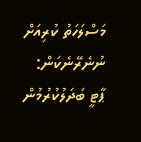މަސްލަހަތު ކުރިއަށް ނުނެރޭނެކަން:
ޕާޓީ ބަދަލުކުރުމުން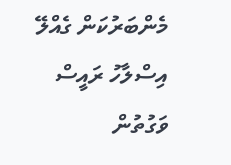މެންބަރުކަން ގެއްލޭ އިސްލާހު ރައީސް ވަގުތުން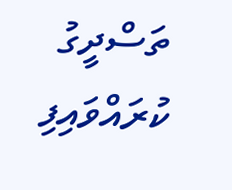ތަސްދީގު ކުރައްވައިފި